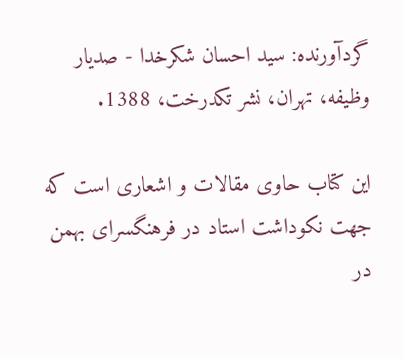گردآورنده: سید احسان شکرخدا - صدیار وظیفه، تهران، نشر تکدرخت، 1388.

این کتاب حاوی مقالات و اشعاری است که جهت نکوداشت استاد در فرهنگسرای بهمن در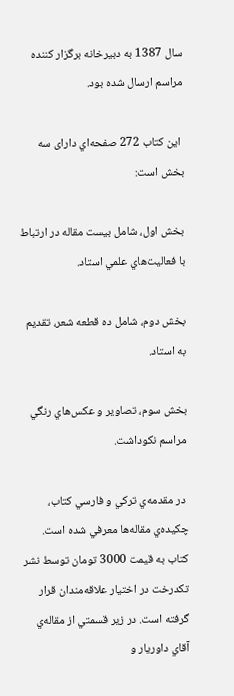سال 1387 به دبیرخانه برگزار کننده مراسم ارسال شده بود.

 این کتاب 272 صفحه‌اي دارای سه بخش است:

بخش اول، شامل بیست مقاله در ارتباط با فعاليت‌هاي علمي استاد.

بخش دوم، شامل ده قطعه شعر، تقديم به استاد.

بخش سوم، تصاوير و عكس‌هاي رنگي مراسم نكوداشت.

 در مقدمه‌ي تركي و فارسي كتاب، چكيده‌ي مقاله‌ها معرفي شده است. كتاب به قيمت 3000 تومان توسط نشر تكدرخت در اختيار علاقه‌مندان قرار گرفته است. در زير قسمتي از مقاله‌ي آقاي داوريار و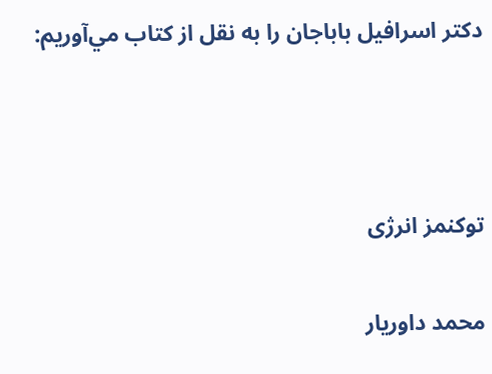دكتر اسرافيل باباجان را به نقل از كتاب مي‌آوريم:



توکنمز انرژی

محمد داوريار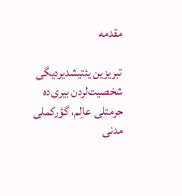مقدمه

تبریزین یئتیشدیردیگی شخصیت‌لردن بیری‌ده حرمتلی عالِم، گؤركملی مدنی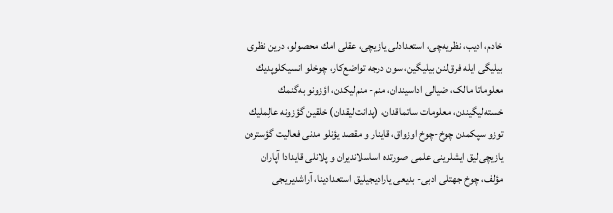خادم، ادیب، نظریه‌چی، ‌استعدادلی یازیچی، عقلی امك محصولو، درین نظری بیلیگی‌ ایله فرق‌لنن بیلیگین، سون درجه تواضع‌كار، چوخلو انسیكلوپدیك معلوماتا مالک، ضیالی اداسیندان، منم- منم‌لیکدن، اؤزونو به‌گنمك خسته‌لیگیندن، معلومات ساتماقدان، (پدانت‌لیقدان) خلقین گؤزونه عالِملیك توزو سپكمدن چوخ-چوخ اوزواق، قاینار و مقصد یؤنلو مدنی فعالیت ‌گؤستره‌ن یازیچی‌لیق ایشلرینی علمی صورتده اساسلاندیران و پلانلی قایدادا آپاران مؤلف، چوخ ‌جهتلی ادبی- بدیعی یارادیجیلیق استعدادینا، آراشدیریجی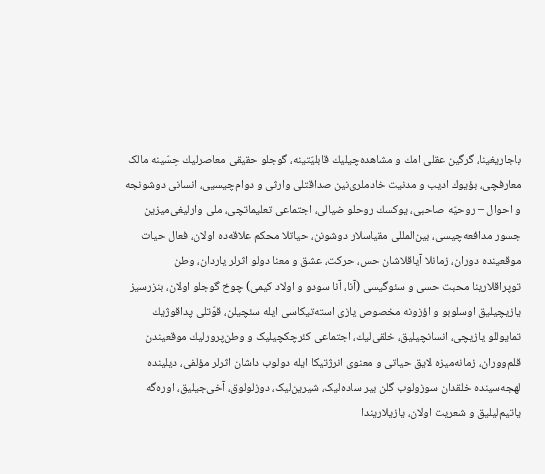باجاریغینا، گرگین‌ عقلی امك و مشاهده‌چیلیك قابلیّتینه، گوجلو حقیقی معاصرلیك حِسّینه مالک معارفچی، بؤیوك ادیب و مدنیت خادملری‌نین صداقتلی وارثی و دوام‌چیسیی، انسانی دوشونجه و احوال – روحیّه صاحبی، یوكسك روحلو ضیالی، اجتماعی تعلیماتچی، ملی وارلیغی‌میزین جسور مدافعه‌چیسی، بین‌المللی مقیاسلار دوشونن، حیاتلا محكم علاقه‌ده اولان، فعال حیات موقعینده دوران، زمانلا آیاقلاشان حس، حركت، عشق و معنا دولو اثرلر یاردان، وطن توپراقلارینا محبت حسی و سئوگیسی (آنا، آنا سودو و اولاد كیمی) چوخ‌ گوجلو اولان، بنزرسیز یازیچیلیق اوسلوبو و اؤزونه مخصوص یازی استه‌تیكاسی ایله سئچیلن، قوّتلی پداقوژیك تمایوللو یازیچی، انسانچیلیق، خلقی‌لیك، اجتماعی کئرچکچیلیک و وطن‌پرورلیك موقعیندن قلم‌ووران، زمانه‌میزه لایق حیاتی و معنوی انرژتیکا ایله دولوب داشان اثرلر مؤلفی، دیلینده لهجه‌سینده خلقدان سوزولوب گلن بیر ساده‌لیک، شیرین‌لیک، دوزلولوق، آخی‌جیلیق، اوره‌گه یاتیم‌لیلیق و شعریت اولان، یازیلاریندا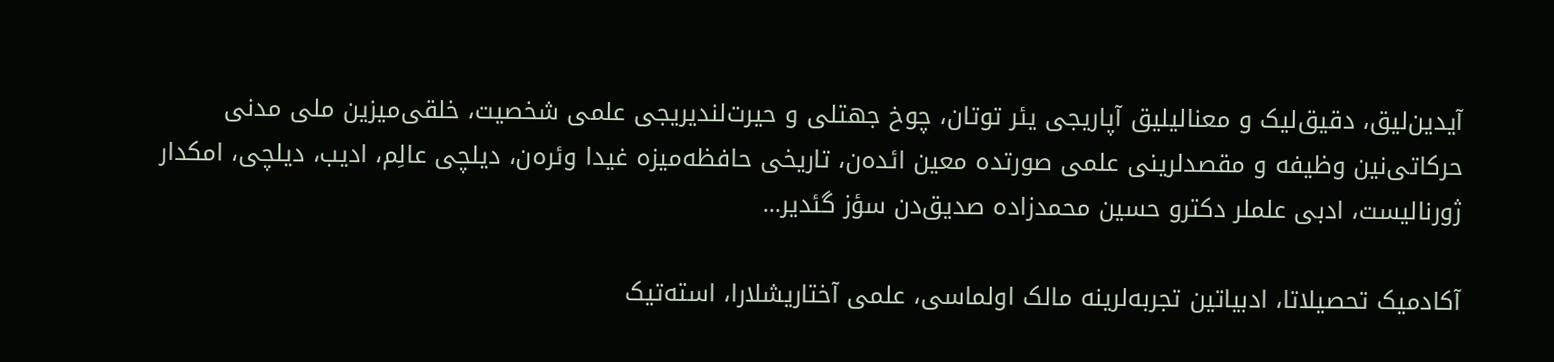آیدین‌لیق، دقیق‌لیک و معنالیلیق آپاریجی یئر توتان، چوخ جهتلی و حیرت‌لندیریجی علمی شخصیت، خلقی‌میزین ملی مدنی حرکاتی‌نین وظیفه و مقصدلرینی علمی صورتده معین ائده‌ن، تاریخی حافظه‌میزه غیدا وئره‌ن، دیلچی عالِم، ادیب، دیلچی، امکدار ژورنالیست، ادبی علملر دکترو حسین محمدزاده صدیق‌دن سؤز گئدیر...

آکادمیک تحصیلاتا، ادبیاتین تجربه‌لرینه مالک اولماسی، علمی آختاریشلارا، استه‌تیک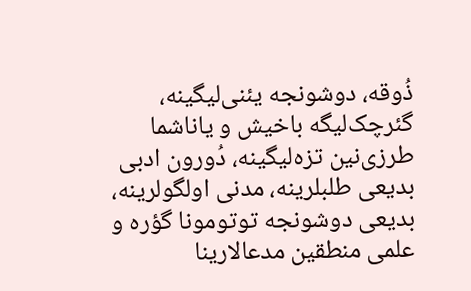ذُوقه، دوشونجه‌ یئنی‌لیگینه، گئرچک‌لیگه باخیش و یاناشما طرزی‌نین تزه‌لیگینه، دُورون ادبی بدیعی طلبلرینه، مدنی اولگولرینه، بدیعی دوشونجه توتومونا گؤره و علمی منطقین مدعالارینا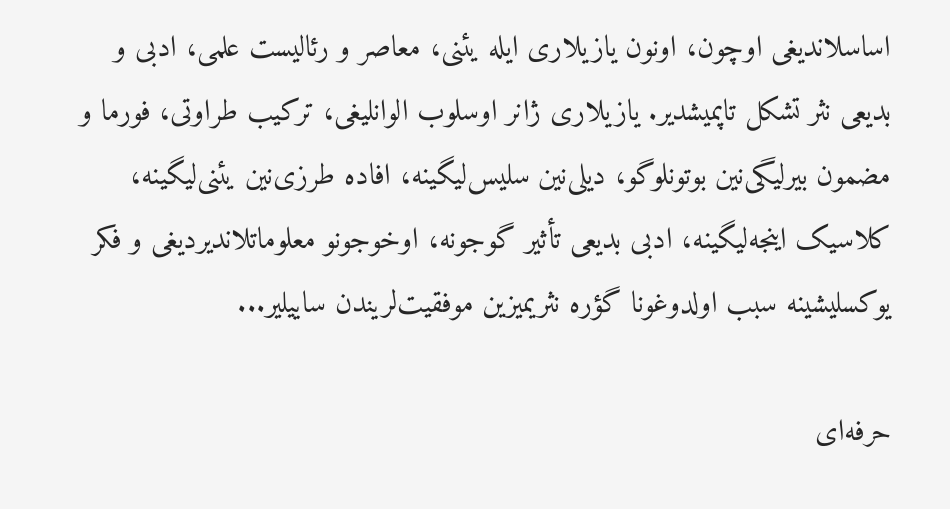اساسلاندیغی اوچون، اونون یازیلاری ایله یئنی، معاصر و رئالیست علمی، ادبی و بدیعی نثر تشکل تاپمیشدیر. یازیلاری ژانر اوسلوب الوانلیغی، ترکیب طراوتی، فورما و مضمون بیرلیگی‌نین بوتونلوگو، دیلی‌نین سلیس‌لیگینه، افاده طرزی‌نین یئنی‌لیگینه، کلاسیک اینجه‌لیگینه، ادبی بدیعی تأثیر گوجونه، اوخوجونو معلوماتلاندیردیغی و فکر یوکسلیشینه سبب اولدوغونا گؤره نثریمیزین موفقیت‌لریندن ساییلیر...

حرفه‌ای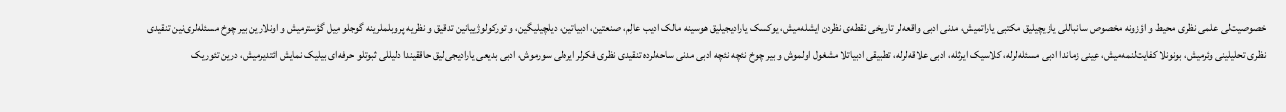خصوصیت‌لی علمی نظری محیط و اؤزونه مخصوص سانباللی یازیچیلیق مکتبی یاراتمیش، مدنی ادبی واقعه‌لر تاریخی نقطه‌ی نظردن ایشله‌میش، یوکسک یارادیجیلیق هوسینه مالک ادیب عالِم، صنعتین، ادبیاتین، دیلچیلیگین، و تورکولوژییانین تدقیق و نظریه پروبلملرینه گوجلو مِیل گؤسترمیش و اونلارین بیر چوخ مسئله‌لری‌نین تنقیدی نظری تحلیلینی وئرمیش، بونونلا کفایت‌لنمه‌میش، عِینی زماندا ادبی مسئله‌لرله، کلاسیک ایرثله، ادبی علاقه‌لرله، تطبیقی ادبیاتلا مشغول اولموش و بیر چوخ نئچه نئچه ادبی مدنی ساحه‌لرده تنقیدی نظری فکرلر ایره‌لی سورموش، ادبی بدیعی یارادیجی‌‌لیق حاققیندا دلیللی ثبوتلو حرفه‌ای بیلیک نمایش ائتدیرمیش، درین تئوریک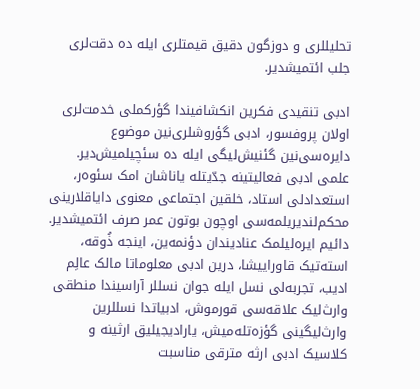تحلیللری و دوزگون دقیق قیمتلری ایله ده دقت‌لری جلب ائتمیشدیر.

ادبی تنقیدی فکرین انکشافیندا گؤرکملی خدمت‌لری اولان پروفسور، ادبی گؤروشلری‌نین موضوع دایره‌سی‌نین گئنیش‌لیگی ایله ده سئچیلمیش‌دیر. علمی ادبی فعالیتینه جدّیتله یاناشان امک سئوه‌ر، استعدادلی استاد، خلقین اجتماعی معنوی دایاقلارینی محکم‌لندیریلمه‌سی اوچون بوتون عمر صرف ائتمیشدیر. دائیم ایره‌لیلمک عنادیندان دؤنمه‌ین، اینجه ذُوقه، استه‌تیک قاوراییشا، درین ادبی معلوماتا مالک عالِم ادیب، تجربه‌لی نسل ایله جوان نسللر آراسیندا منطقی وارث‌لیک علاقه‌سی قورموش، ادبیاتدا نسللرین وارث‌‌لیگینی گؤزه‌تله‌میش، یارادیجیلیق ارثینه و کلاسیک ادبی ارثه مترقی مناسبت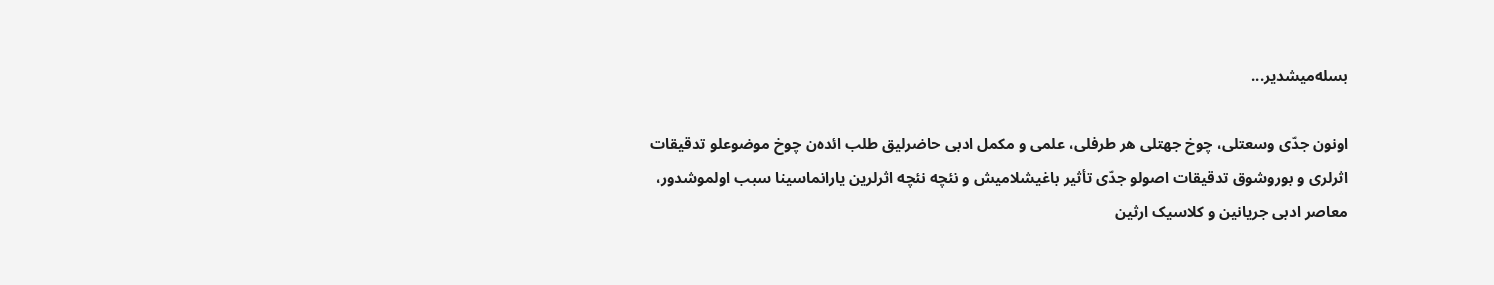بسله‌میشدیر...

اونون جدّی وسعتلی، چوخ جهتلی هر طرفلی، علمی و مکمل ادبی حاضرلیق طلب ائده‌ن چوخ موضوعلو تدقیقات اثرلری و بوروشوق تدقیقات اصولو جدّی تأثیر باغیشلامیش و نئچه نئچه اثرلرین یارانماسینا سبب اولموشدور، معاصر ادبی جریانین و کلاسیک ارثین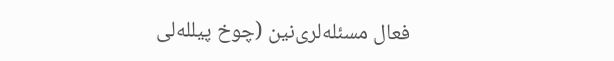فعال مسئله‌لری‌نین (چوخ پیلله‌لی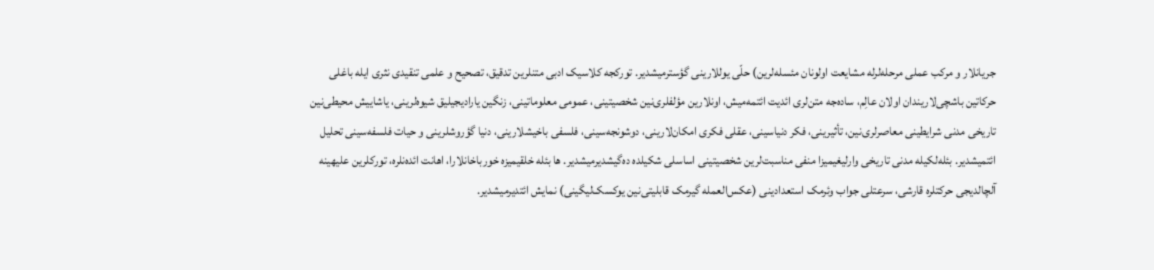جریانلار و مرکب عملی مرحله‌لرله مشایعت اولونان مئسله‌لرین) حلّی یوللارینی گؤسترمیشدیر. تورکجه کلاسیک ادبی متنلرین تدقیق، تصحیح و علمی تنقیدی نثری ایله باغلی حرکاتین باشچی‌لاریندان اولان عالِم، ساده‌جه متن‌لری ائدیت ائتمه‌میش، اونلارین مؤلفلری‌نین شخصیتینی، عمومی معلوماتینی، زنگین یارادیجیلیق شیوه‌لرینی، یاشاییش محیطی‌نین تاریخی مدنی شرایطینی معاصرلری‌نین، تأثیرینی، فکر دنیاسینی، عقلی فکری امکان‌لارینی، دوشونجه‌سینی، فلسفی باخیشلارینی، دنیا گؤروشلرینی و حیات فلسفه‌سینی تحلیل ائتمیشدیر. بئله‌لکیله مدنی تاریخی وارلیغیمیزا منفی مناسبت‌لرین شخصیتینی اساسلی شکیلده ده‌گیشدیرمیشدیر. ها بئله خلقیمیزه خورباخانلارا، اهانت ائده‌نلره، تورکلرین علیهینه آلچالدیجی حرکتلره قارشی، سرعتلی جواب وئرمک استعدادینی (عکس‌العمله گیرمک قابلیتی‌نین یوکسک‌لیگینی) نمایش ائتدیرمیشدیر.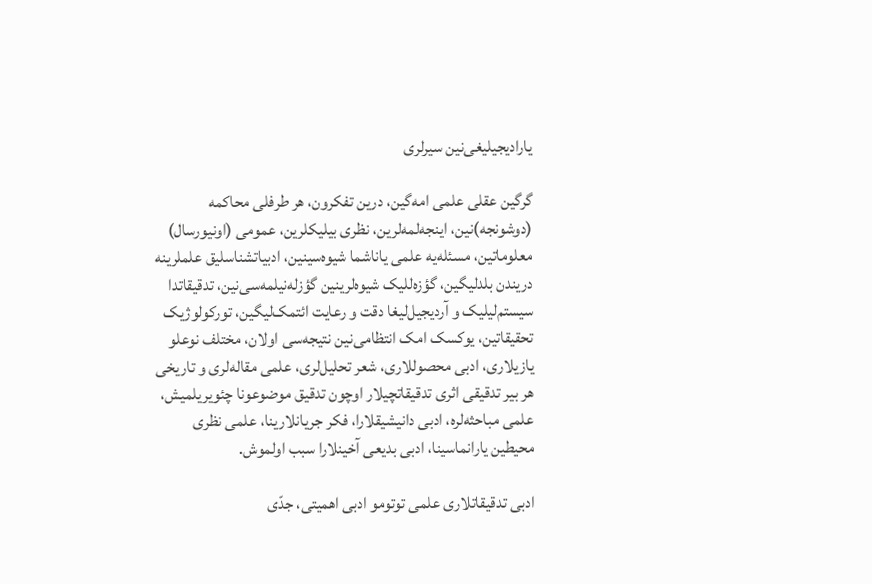یارادیجیلیغی‌نین سیرلری

گرگین عقلی علمی امه‌گین، درین تفکرون، هر طرفلی محاکمه (دوشونجه)نین، اینجه‌لمه‌لرین، نظری بیلیکلرین، عمومی (اونیورسال) معلوماتین، مسئله‌یه علمی یاناشما شیوه‌سینین، ادبیاتشناسلیق علملرینه دریندن بلدلیگین، گؤزه‌للیک شیوه‌لرینین گؤزله‌نیلمه‌سی‌نین، تدقیقاتدا سیستم‌لیلیک و آردیجیل‌لیغا دقت و رعایت ائتمک‌لیگین، تورکولوژیک تحقیقاتین، یوکسک امک انتظامی‌نین نتیجه‌سی اولان، مختلف نوعلو یازیلاری، ادبی محصوللاری، شعر تحلیل‌لری، علمی مقاله‌لری و تاریخی هر بیر تدقیقی اثری تدقیقاتچیلار اوچون تدقیق موضوعونا چئویریلمیش، علمی مباحثه‌لره، ادبی دانیشیقلارا، فکر جریانلارینا، علمی نظری محیطین یارانماسینا، ادبی بدیعی آخینلارا سبب اولموش.

ادبی تدقیقاتلاری علمی توتومو ادبی اهمیتی، جدّی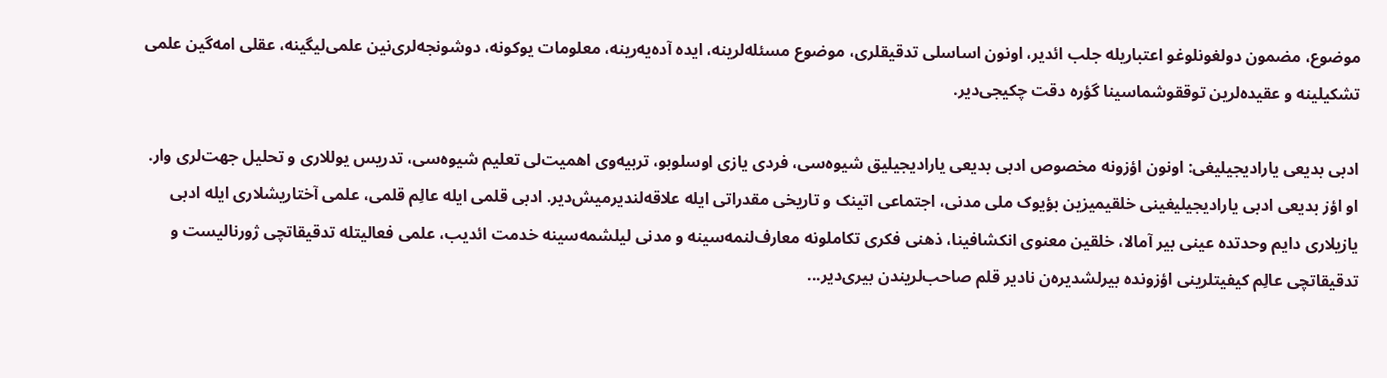موضوع، مضمون دولغونلوغو اعتباریله جلب ائدیر، اونون اساسلی تدقیقلری، موضوع مسئله‌لرینه، ایده آده‌یه‌رینه، معلومات یوکونه، دوشونجه‌لری‌نین علمی‌لیگینه، عقلی امه‌گین علمی تشکیلینه و عقیده‌لرین توققوشماسینا گؤره دقت چکیجی‌دیر.

ادبی بدیعی یارادیجیلیغی: اونون اؤزونه مخصوص ادبی بدیعی یارادیجیلیق شیوه‌سی، فردی یازی اوسلوبو، تربیه‌وی اهمیت‌‌لی تعلیم شیوه‌سی، تدریس یوللاری و تحلیل جهت‌لری وار. او اؤز بدیعی ادبی یارادیجیلیغینی خلقیمیزین بؤیوک ملی مدنی، اجتماعی اتینک و تاریخی مقدراتی ایله علاقه‌لندیرمیش‌دیر. ادبی قلمی ایله عالِم قلمی، علمی آختاریشلاری ایله ادبی یازیلاری دایم وحدتده عینی بیر آمالا، خلقین معنوی انکشافینا، ذهنی فکری تکاملونه معارف‌لنمه‌سینه و مدنی لیلشمه‌سینه خدمت ائدیب، علمی فعالیتله تدقیقاتچی ژورنالیست و تدقیقاتچی عالِم کیفیتلرینی اؤزونده بیرلشدیره‌ن نادیر قلم صاحب‌لریندن بیری‌دیر...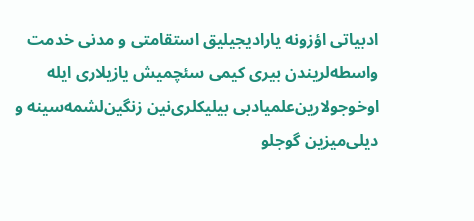ادبیاتی اؤزونه یارادیجیلیق استقامتی و مدنی خدمت واسطه‌لریندن بیری کیمی سئچمیش یازیلاری ایله اوخوجولارین‌علمیادبی بیلیکلری‌نین زنگین‌لشمه‌سینه و دیلی‌میزین گوجلو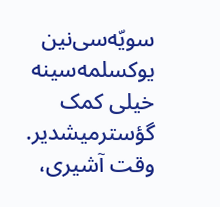سویّه‌سی‌نین یوکسلمه‌سینه خیلی کمک گؤسترمیشدیر. وقت آشیری،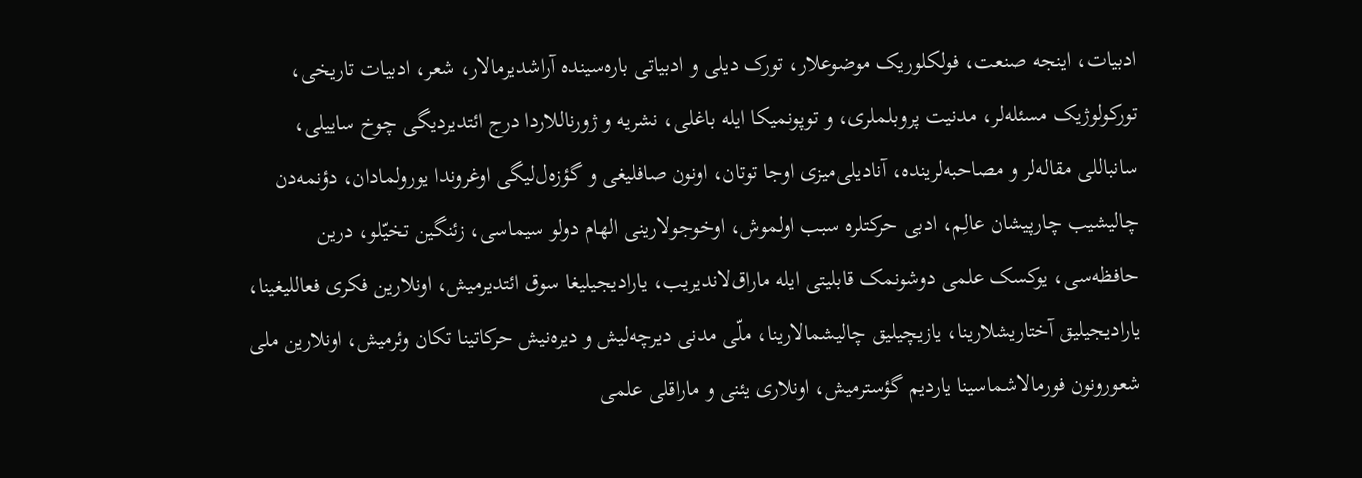ادبیات، اینجه صنعت، فولکلوریک موضوعلار، تورک دیلی و ادبیاتی باره‌سینده آراشدیرمالار، شعر، ادبیات تاریخی، تورکولوژیک مسئله‌لر، مدنیت پروبلملری، و توپونمیکا ایله باغلی، نشریه و ژورناللاردا درج ائتدیردیگی چوخ ساییلی، سانباللی مقاله‌لر و مصاحبه‌لرینده، آنادیلی‌میزی اوجا توتان، اونون صافلیغی و گؤزه‌ل‌لیگی اوغروندا یورولمادان، دؤنمه‌دن چالیشیب چارپیشان عالِم، ادبی حرکتلره سبب اولموش، اوخوجولارینی الهام دولو سیماسی، زئنگین تخیّلو، درین حافظه‌سی، یوکسک علمی دوشونمک قابلیتی ایله ماراق‌لاندیریب، یارادیجیلیغا سوق ائتدیرمیش، اونلارین فکری فعاللیغینا، یارادیجیلیق آختاریشلارینا، یازیچیلیق چالیشمالارینا، ملّی مدنی دیرچه‌لیش و دیره‌نیش حرکاتینا تکان وئرمیش، اونلارین ملی شعورونون فورمالاشماسینا یاردیم گؤسترمیش، اونلاری یئنی و ماراقلی علمی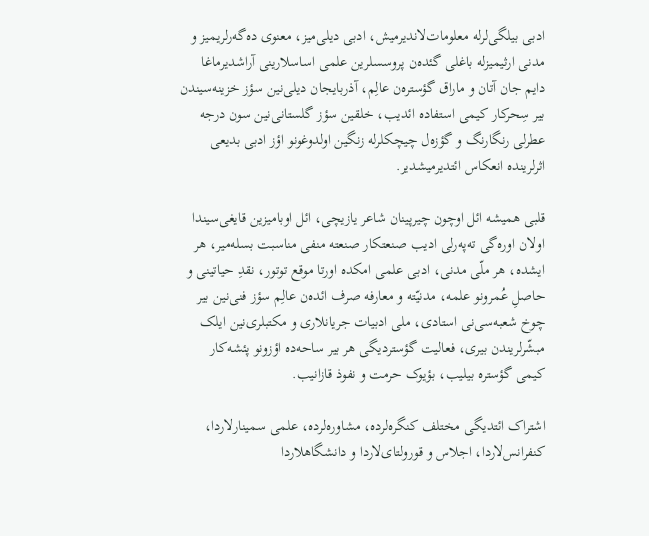ادبی بیلگی‌لرله معلومات‌لاندیرمیش، ادبی دیلی‌میز، معنوی ده‌گه‌رلریمیز و مدنی ارثیمیزله باغلی گئده‌ن پروسسلرین علمی اساسلارینی آراشدیرماغا دایم جان آتان و ماراق گؤستره‌ن عالِم، آذربایجان دیلی‌نین سؤز خزینه‌سیندن بیر سِحرکار کیمی استفاده ائدیب، خلقین سؤز گلستانی‌نین سون درجه عطرلی رنگارنگ و گؤزه‌ل چیچکلرله زنگین اولدوغونو اؤز ادبی بدیعی اثرلرینده انعکاس ائتدیرمیشدیر.

قلبی همیشه ائل اوچون چیرپینان شاعر یازیچی، ائل اوبامیزین قایغی‌سیندا اولان اوره‌گی ته‌په‌رلی ادیب صنعتکار صنعته منفی مناسبت بسله‌میر، هر ایشده، هر ملّی مدنی، ادبی علمی امکده اورتا موقع توتور، نقدِ حیاتینی و حاصلِ عُمرونو علمه، مدنیّته و معارفه صرف ائده‌ن عالِم سؤز فنی‌‌نین بیر چوخ شعبه‌سی‌نی استادی، ملی ادبیات جریانلاری و مکتبلری‌نین ایلک مبشّرلریندن بیری، فعالیت گؤستردیگی هر بیر ساحه‌ده اؤزونو پئشه‌کار کیمی گؤستره بیلیب، بؤیوک حرمت و نفوذ قازانیب.

اشتراک ائتدیگی مختلف کنگره‌لرده، مشاوره‌لرده، علمی سمینارلاردا،   کنفرانس‌لاردا، اجلاس و قورولتای‌لاردا و دانشگاهلاردا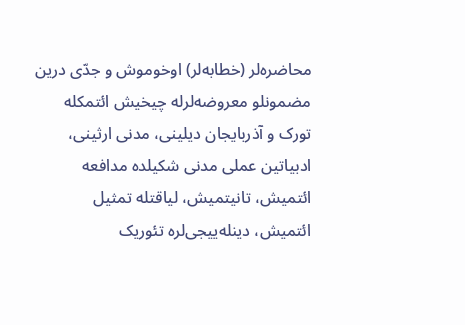محاضره‌لر (خطابه‌لر) اوخوموش و جدّی درین مضمونلو معروضه‌لرله چیخیش ائتمکله تورک و آذربایجان دیلینی، مدنی ارثینی، ادبیاتین عملی مدنی شکیلده مدافعه ائتمیش، تانیتمیش، لیاقتله تمثیل ائتمیش، دینله‌ییجی‌لره تئوریک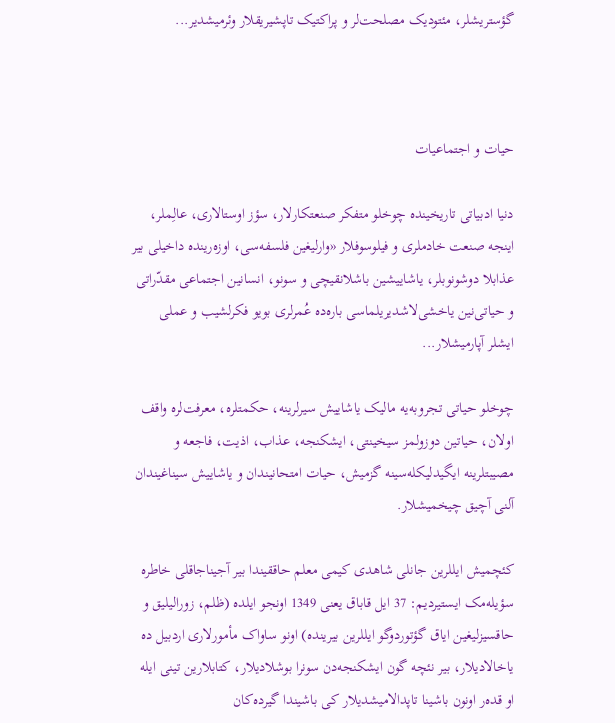گؤستریشلر، مئتودیک مصلحت‌لر و پراکتیک تاپشیریقلار وئرمیشدیر...



حیات و اجتماعیات

دنیا ادبیاتی تاریخینده چوخلو متفکر صنعتکارلار، سؤز اوستالاری، عالِملر، اینجه‌ صنعت خادملری و فیلوسوفلار «وارلیغین فلسفه‌سی، اوزه‌رینده داخیلی بیر عذابلا دوشونوبلر، یاشاییشین باشلانقیچی و سونو، انسانین اجتماعی مقدّراتی و حیاتی‌نین یاخشی‌لاشدیریلماسی باره‌ده عُمرلری بویو فکرلشیب و عملی ایشلر آپارمیشلار...

چوخلو حیاتی تجروبه‌یه مالیک یاشاییش سیرلرینه، حکمتلره، معرفت‌لره واقف اولان، حیاتین دوزولمز سیخینتی، ایشکنجه، عذاب، اذیت، فاجعه و مصیبتلرینه ایگیدلیکله‌سینه گزمیش، حیات امتحانیندان و یاشاییش سیناغیندان آلنی آچیق چیخمیشلار.

کئچمیش ایللرین جانلی شاهدی کیمی معلم حاققیندا بیر آجیناجاقلی خاطره سؤیله‌مک ایستیردیم: 37 ایل قاباق یعنی 1349 اونجو ایلده (ظلم، زورالیلیق و حاقسیزلیغین ایاق گؤتوردوگو ایللرین بیرینده) اونو ساواک مأمورلاری اردبیل ده یاخالادیلار، بیر نئچه گون ایشکنجه‌دن سونرا بوشلادیلار، کتابلارین تینی ایله او قده‌ر اونون باشینا تاپدالامیشدیلار کی باشیندا گیرده‌کان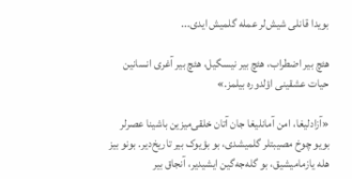بویدا قانلی شیش‌لر عمله گلمیش ایدی...

هئچ بیر اضطراب، هئچ بیر نیسگیل، هئچ بیر آغری انسانین حیات عشقینی اؤلدوره بیلمز.»

«آزادلیغا، امن آمانلیغا جان آتان خلقی‌میزین باشینا عصرلر بویو چوخ مصیبتلر گلمیشدی، بو بؤیوک بیر تاریخ‌دیر. بونو بیز هله یازمامیشیق، بو گله‌جه‌گین ایشیدیر، آنجاق بیر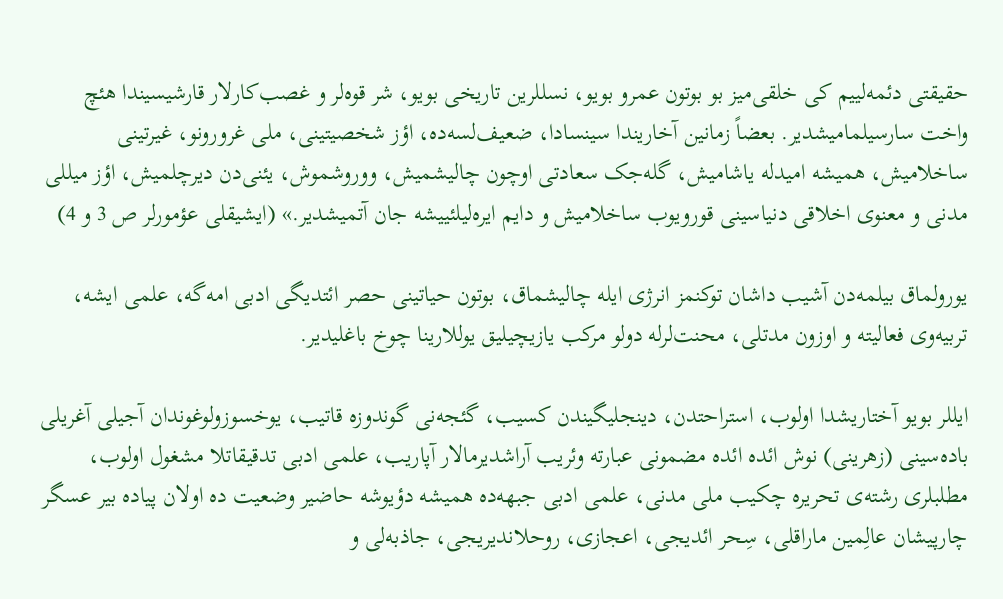حقیقتی دئمه‌لییم کی خلقی‌میز بو بوتون عمرو بویو، نسللرین تاریخی بویو، شر قوه‌لر و غصب‌کارلار قارشیسیندا هئچ واخت سارسیلمامیشدیر. بعضاً زمانین آخاریندا سینسادا، ضعیف‌لسه‌ده، اؤز شخصیتینی، ملی غرورونو، غیرتینی ساخلامیش، همیشه امیدله یاشامیش، گله‌جک سعادتی اوچون چالیشمیش، ووروشموش، یئنی‌دن دیرچلمیش، اؤز میللی مدنی و معنوی اخلاقی دنیاسینی قورویوب ساخلامیش و دایم ایره‌لیلئییشه جان آتمیشدیر.» (ایشیقلی عؤمورلر ص 3 و 4)

یورولماق بیلمه‌دن آشیب داشان توکنمز انرژی ایله چالیشماق، بوتون حیاتینی حصر ائتدیگی ادبی امه‌گه، علمی ایشه، تربیه‌وی فعالیته و اوزون مدتلی، محنت‌لرله دولو مرکب یازیچیلیق یوللارینا چوخ باغلیدیر.

ایللر بویو آختاریشدا اولوب، استراحتدن، دینجلیگیندن کسیب، گئجه‌نی گوندوزه قاتیب، یوخسوزولوغوندان آجیلی آغریلی باده‌سینی (زهرینی) نوش ائده ائده مضمونی عبارته وئریب آراشدیرمالار آپاریب، علمی ادبی تدقیقاتلا مشغول اولوب، مطلبلری رشته‌ی تحریره چکیب ملی مدنی، علمی ادبی جبهه‌ده همیشه دؤیوشه حاضیر وضعیت ده اولان پیاده بیر عسگر چارپیشان عالِمین ماراقلی، سِحر ائدیجی، اعجازی، روحلاندیریجی، جاذبه‌لی و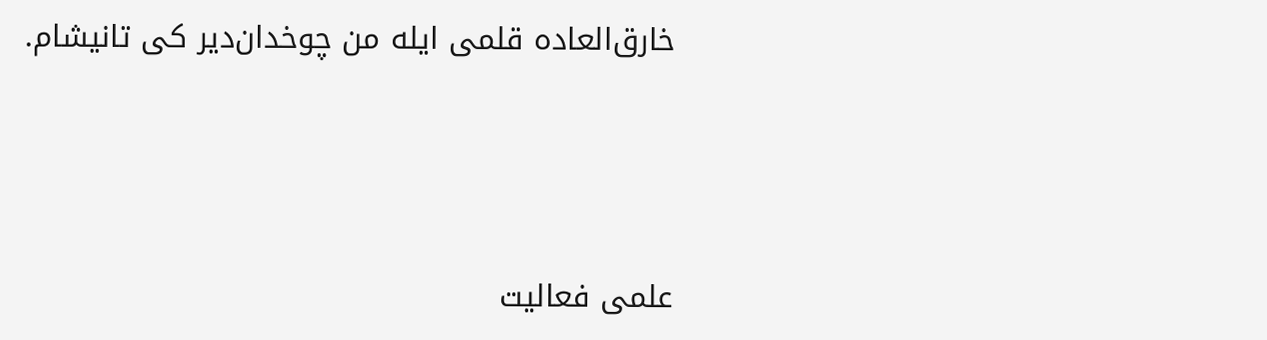خارق‌العاده قلمی ایله من چوخدان‌دیر کی تانیشام.





علمی فعاليت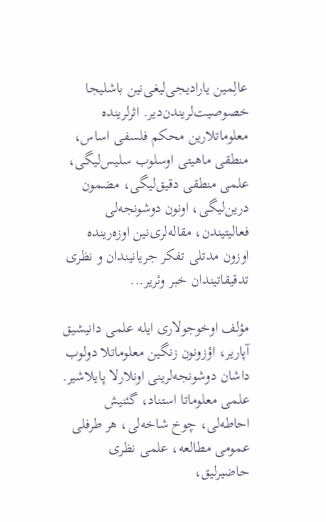عالِمین یارادیجی‌لیغی‌نین باشلیجا خصوصیت‌لریندن‌دیر. اثرلرینده معلوماتلارین محکم فلسفی اساس، منطقی ماهیتی اوسلوب سلیس‌لیگی، علمی منطقی دقیق‌لیگی، مضمون درین‌‌لیگی، اونون دوشونجه‌لی فعالیتیندن، مقاله‌لری‌نین اوزه‌رینده اوزون مدتلی تفکر جریانیندان و نظری تدقیقاتیندان خبر وئریر...

مؤلف اوخوجولاری ایله علمی دانیشیق آپاریر، اؤزونون زنگین معلوماتلا دولوب داشان دوشونجه‌لرینی اونلارلا پایلاشیر. علمی معلوماتا استناد، گئنیش احاطه‌لی، چوخ شاخه‌لی، هر طرفلی عمومی مطالعه، علمی نظری حاضیرلیق،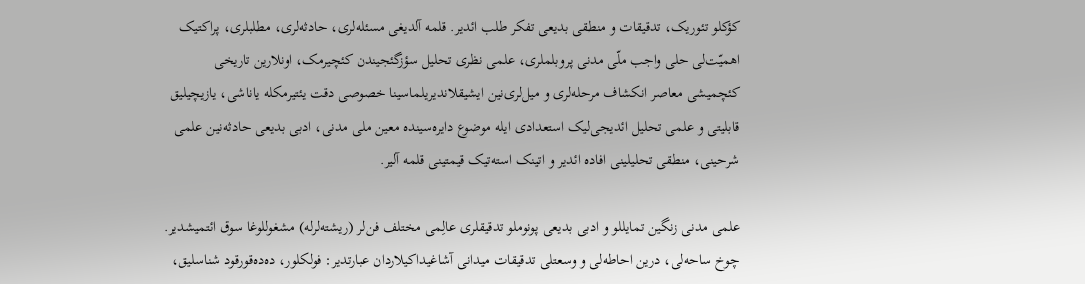کؤکلو تئوریک، تدقیقات و منطقی بدیعی تفکر طلب ائدیر. قلمه آلدیغی مسئله‌لری، حادثه‌لری، مطلبلری، پراکتیک اهمیّت‌لی حلی واجب ملّی مدنی پروبلملری، علمی نظری تحلیل سؤزگئجیندن کئچیرمک، اونلارین تاریخی کئچمیشی معاصر انکشاف مرحله‌لری و میل‌لری‌نین ایشیقلاندیریلماسینا خصوصی دقت یئتیرمکله یاناشی، یازیچیلیق قابلیتی و علمی تحلیل ائدیجی‌لیک استعدادی ایله موضوع دایره‌سینده معین ملی مدنی، ادبی بدیعی حادثه‌نین علمی شرحینی، منطقی تحلیلینی افاده ائدیر و اتینک استه‌تیک قیمتینی قلمه آلیر.

علمی مدنی زنگین تمایللو و ادبی بدیعی پونوملو تدقیقلری عالِمی مختلف فن‌لر (ریشته‌لرله) مشغوللوغا سوق ائتمیشدیر. چوخ ساحه‌لی، درین احاطه‌لی و وسعتلی تدقیقات میدانی آشاغیداکیلاردان عبارتدیر: فولکلور، ده‌ده‌قورقود شناسلیق،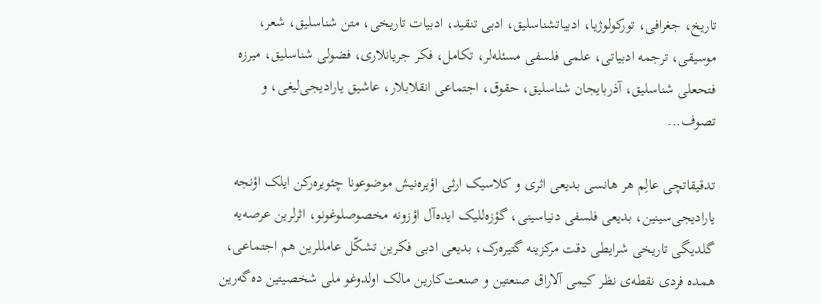تاریخ، جغرافی، تورکولوژیا، ادبیاتشناسلیق، ادبی تنقید، ادبیات تاریخی، متن شناسلیق، شعر، موسیقی، ترجمه ادبیاتی، علمی فلسفی مسئله‌لر، تکامل، فکر جریانلاری، فضولی شناسلیق، میرزه فتحعلی شناسلیق، آذربایجان شناسلیق، حقوق، اجتماعی انقلابلار، عاشیق یارادیجی‌لیغی، و تصوف...

تدقیقاتچی عالِم هر هانسی بدیعی اثری و کلاسیک ارثی اؤیره‌نیش موضوعونا چئویره‌رکن ایلک اؤنجه یارادیجی‌سینین، بدیعی فلسفی دنیاسینی، گؤزه‌للیک ایده‌آل اؤزونه مخصوصلوغونو، اثرلرین عرصه‌یه گلدیگی تاریخی شرایطی دقت مرکزینه گتیره‌رک، بدیعی ادبی فکرین تشکّل عامللرین هم اجتماعی، همده فردی نقطه‌ی نظر کیمی آلاراق صنعتین و صنعت‌کارین مالک اولدوغو ملی شخصیتین ده‌گه‌رین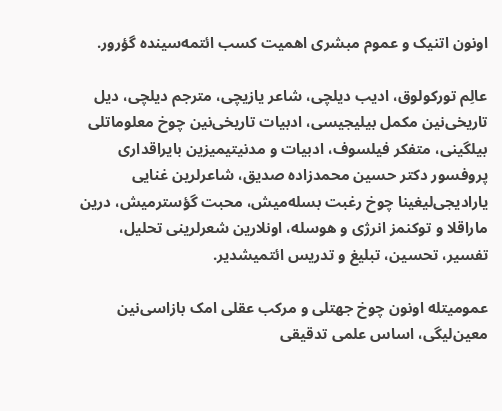اونون اتنیک و عموم مبشری اهمیت کسب ائتمه‌سینده گؤرور.

عالِم تورکولوق، ادیب دیلچی، شاعر یازیچی، مترجم دیلچی، دیل تاریخی‌نین مکمل بیلیجیسی، ادبیات تاریخی‌نین چوخ معلوماتلی بیلگینی، متفکر فیلسوف، ادبیات و مدنیتیمیزین بایراقداری پروفسور دکتر حسین محمدزاده‌ صدیق، شاعرلرین غنایی یارادیجی‌لیغینا چوخ رغبت بسله‌میش، محبت گؤسترمیش، درین ماراقلا و توکنمز انرژی و هوسله، اونلارین شعرلرینی تحلیل، تفسیر، تحسین، تبلیغ و تدریس ائتمیشدیر.

عمومیتله اونون چوخ جهتلی و مرکب عقلی امک بازاسی‌نین معین‌لیگی، اساس علمی تدقیقی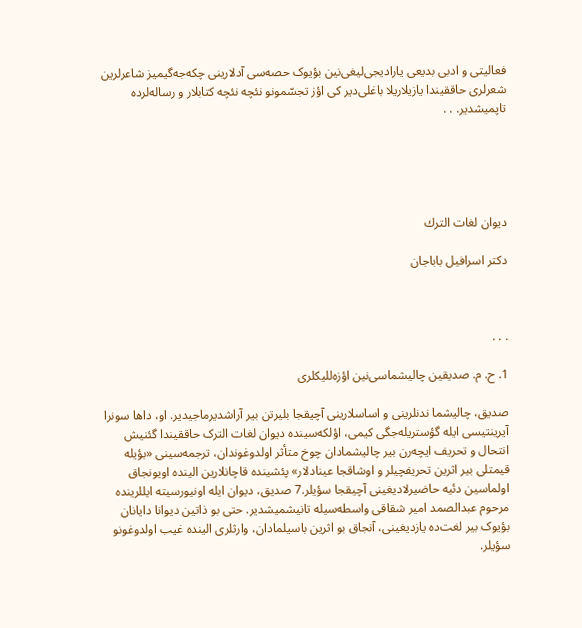فعالیتی و ادبی بدیعی یارادیجی‌لیغی‌نین بؤیوک حصه‌سی آدلارینی چکه‌جه‌گیمیز شاعرلرین شعرلری حاققیندا یازیلاریلا باغلی‌دیر کی اؤز تجسّمونو نئچه نئچه کتابلار و رساله‌لرده تاپمیشدیر. . .





ديوان لغات الترك

دكتر اسرافيل باباجان



. . .

1. ح. م. صدیقین چالیشماسی‌نین اؤزه‌للیکلری

صدیق، چالیشما ندنلرینی و اساسلارینی آچیقجا بلیرتن بیر آراشدیرماجیدیر. او، داها سونرا آیرینتیسی ایله گؤستریله‌جگی کیمی، اؤلکه‌سینده دیوان لغات الترک حاققیندا گئنیش انتحال و تحریف ایچه‌رن بیر چالیشمادان چوخ متأثر اولدوغوندان، ترجمه‌سینی «بؤیله قیمتلی بیر اثرین تحریفچیلر و اوشاقجا عینادلار» پئشینده قاچانلارین الینده اویونجاق اولماسین دئیه حاضیرلادیغینی آچیقجا سؤیلر.7 صدیق، دیوان ایله اونیورسیته ایللرینده مرحوم عبدالصمد امیر شقاقی واسطه‌سیله تانیشمیشدیر. حتی بو ذاتین دیوانا دایانان بؤیوک بیر لغت‌ده یازدیغینی، آنجاق بو اثرین باسیلمادان، وارثلری الینده غیب اولدوغونو سؤیلر.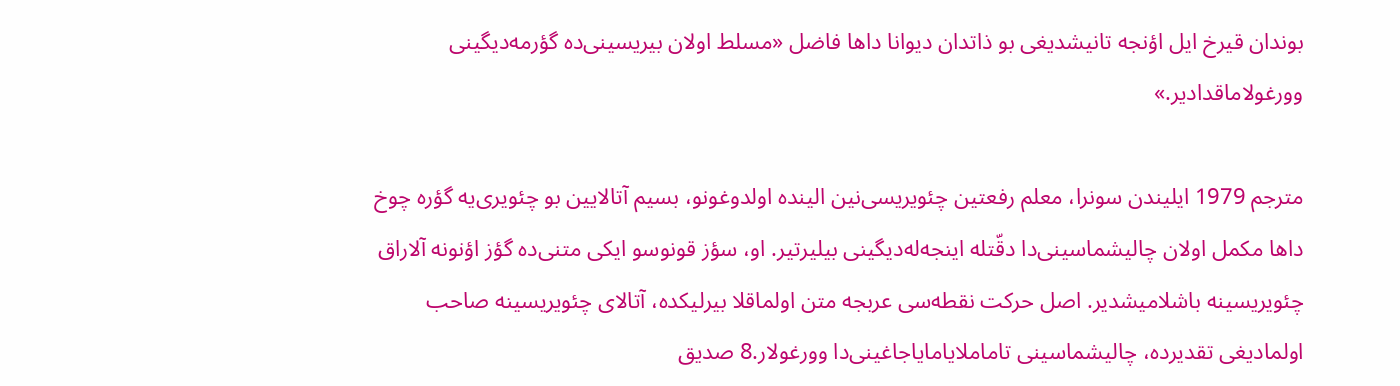بوندان قیرخ ایل اؤنجه تانیشدیغی بو ذاتدان دیوانا داها فاضل «مسلط اولان بیریسینی‌ده گؤرمه‌دیگینی وورغولاماقدادیر.»

مترجم 1979 ایلیندن سونرا، معلم رفعتین چئویریسی‌نین الینده اولدوغونو، بسیم آتالایین بو چئویری‌یه گؤره چوخ داها مکمل اولان چالیشماسینی‌دا دقّتله اینجه‌له‌دیگینی بیلیرتیر. او، سؤز قونوسو ایکی متنی‌ده گؤز اؤنونه آلاراق چئویریسینه باشلامیشدیر. اصل حرکت نقطه‌سی عربجه متن اولماقلا بیرلیکده، آتالای چئویریسینه صاحب اولمادیغی تقدیرده، چالیشماسینی تاماملایامایاجاغینی‌دا وورغولار.8 صدیق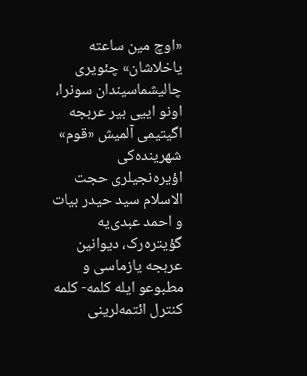«اوچ مین ساعته یاخلاشان» چئویری چالیشماسیندان سونرا، اونو اییی بیر عربجه اگیتیمی آلمیش «قوم» شهرینده‌کی اؤیره‌نجیلری حجت الاسلام سید حیدر بیات و احمد عبدی‌یه گؤیتره‌رک، دیوانین عربجه یازماسی و مطبوعو ایله کلمه- کلمه کنترل ائتمه‌لرینی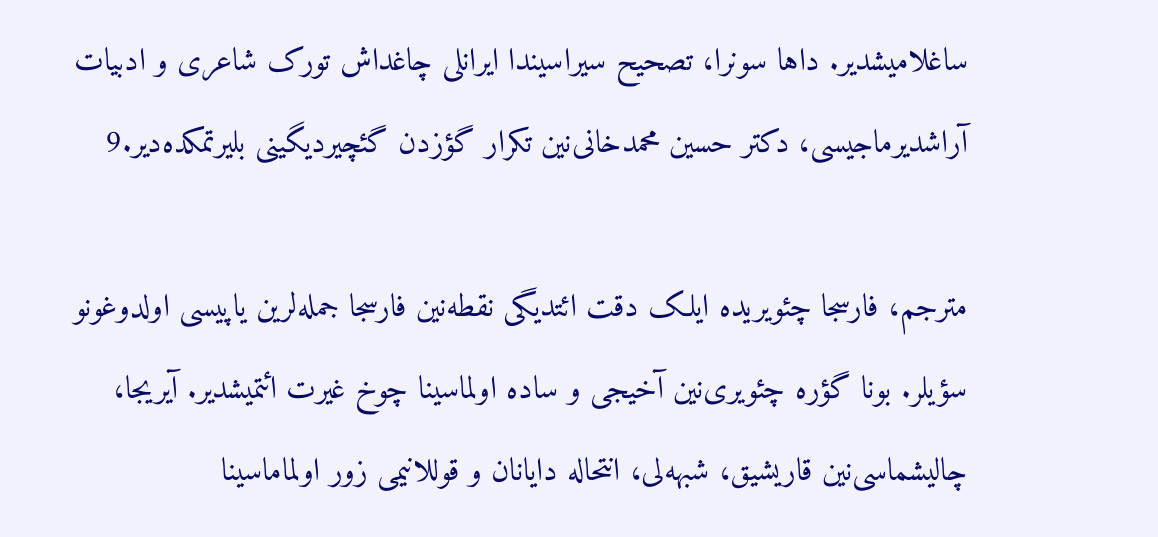ساغلامیشدیر. داها سونرا، تصحیح سیراسیندا ایرانلی چاغداش تورک شاعری و ادبیات آراشدیرماجیسی، دکتر حسین محمدخانی‌نین تکرار گؤزدن گئچیردیگینی بلیرتمکده‌دیر.9

مترجم، فارسجا چئویریده ایلک دقت ائتدیگی نقطه‌نین فارسجا جمله‌لرین یاپیسی اولدوغونو سؤیلر. بونا گؤره چئویری‌نین آخیجی و ساده اولماسینا چوخ غیرت ائتمیشدیر. آیریجا، چالیشماسی‌نین قاریشیق، شبهه‌لی، انتحاله دایانان و قوللانیمی زور اولماماسینا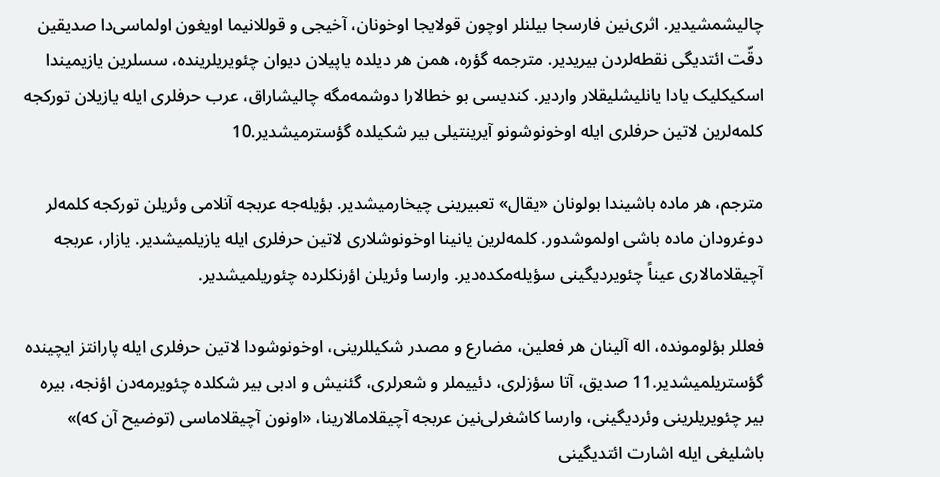چالیشمشیدیر. اثری‌نین فارسجا بیلنلر اوچون قولایجا اوخونان، آخیجی و قوللانیما اویغون اولماسی‌دا صدیقین دقّت ائتدیگی نقطه‌لردن بیریدیر. مترجمه گؤره، همن هر دیلده یاپیلان دیوان چئویریلرینده، سسلرین یازیمیندا اسکیکلیک یادا یانلیشلیقلار واردیر. کندیسی بو خطالارا دوشمه‌مگه چالیشاراق، عرب حرفلری ایله یازیلان تورکجه کلمه‌لرین لاتین حرفلری ایله اوخونوشونو آیرینتیلی بیر شکیلده گؤسترمیشدیر.10

مترجم، هر ماده باشیندا بولونان «یقال» تعبیرینی چیخارمیشدیر. بؤیله‌جه عربجه آنلامی وئریلن تورکجه کلمه‌لر دوغرودان ماده باشی اولموشدور. کلمه‌لرین یانینا اوخونوشلاری لاتین حرفلری ایله یازیلمیشدیر. یازار، عربجه آچیقلامالاری عیناً چئویردیگینی سؤیله‌مکده‌دیر. وارسا وئریلن اؤرنکلرده چئوریلمیشدیر.

فعللر بؤلومونده، اله آلینان هر فعلین، مضارع و مصدر شکیللرینی، اوخونوشودا لاتین حرفلری ایله پارانتز ایچینده گؤستریلمیشدیر.11 صدیق، آتا سؤزلری، دئییملر و شعرلری، گئنیش و ادبی بیر شکلده چئویرمه‌دن اؤنجه، بیره بیر چئویریلرینی وئردیگینی، وارسا کاشغرلی‌نین عربجه آچیقلامالارینا، «اونون آچیقلاماسی (توضیح آن که)» باشلیغی ایله اشارت ائتدیگینی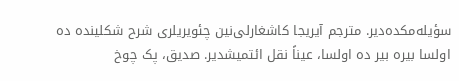سؤیله‌مکده‌دیر. مترجم آیریجا کاشغارلی‌نین چئویریلری شرح شکلینده ده اولسا بیره بیر ده اولسا، عیناً نقل ائتمیشدیر. صدیق، پک چوخ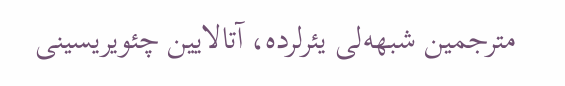مترجمین شبهه‌لی یئرلرده، آتالایین چئویریسینی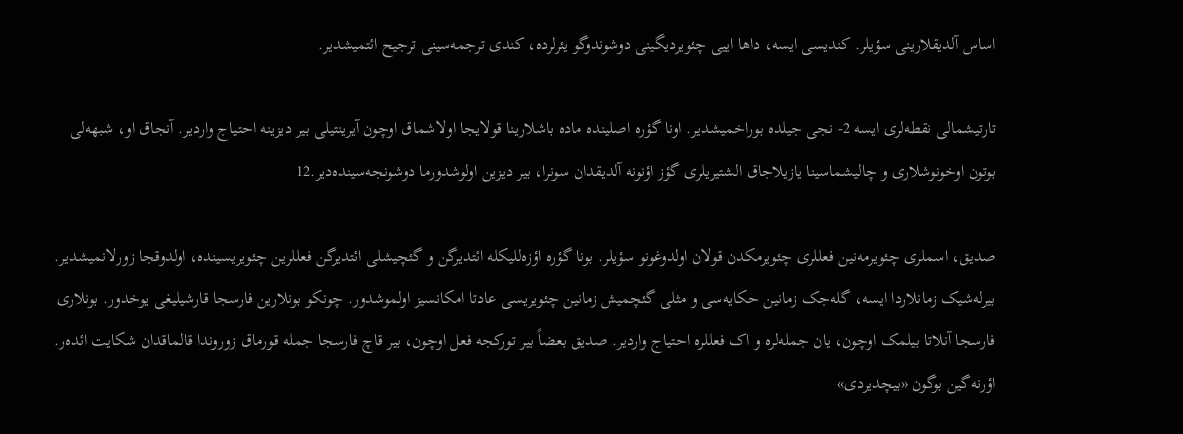اساس آلدیقلارینی سؤیلر. کندیسی ایسه، داها اییی چئویردیگینی دوشوندوگو یئرلرده، کندی ترجمه‌سینی ترجیح ائتمیشدیر.

تارتیشمالی نقطه‌لری ایسه 2- نجی جیلده بوراخمیشدیر. اونا گؤره اصلینده ماده باشلارینا قولایجا اولاشماق اوچون آیرینتیلی بیر دیزینه احتیاج واردیر. آنجاق او، شبهه‌لی بوتون اوخونوشلاری و چالیشماسینا یازیلاجاق الشتیریلری گؤز اؤنونه آلدیقدان سونرا، بیر دیزین اولوشدورما دوشونجه‌سینده‌دیر.12

صدیق، اسملری چئویرمه‌نین فعللری چئویرمکدن قولان اولدوغونو سؤیلر. بونا گؤره اؤزه‌للیکله ائتدیرگن و گئچیشلی ائتدیرگن فعللرین چئویریسینده، اولدوقجا زورلانمیشدیر. بیرله‌شیک زمانلاردا ایسه، گله‌جک زمانین حکایه‌سی و مثلی گئچمیش زمانین چئویریسی عادتا امکانسیز اولموشدور. چونکو بونلارین فارسجا قارشیلیغی یوخدور. بونلاری فارسجا آنلاتا بیلمک اوچون، یان جمله‌لره و اک فعللره احتیاج واردیر. صدیق بعضاً بیر تورکجه فعل اوچون، بیر قاچ فارسجا جمله قورماق زوروندا قالماقدان شکایت ائده‌ر. اؤرنه‌گین بوگون «بیچدیردی»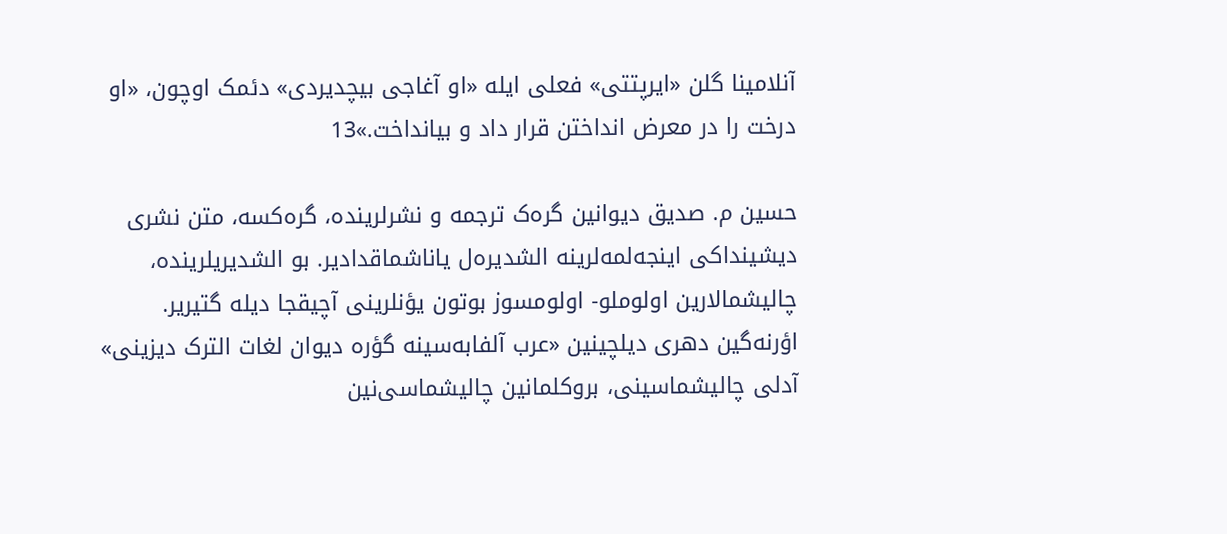آنلامینا گلن «ایرپتتی» فعلی ایله «او آغاجی بیچدیردی» دئمک اوچون، «او درخت را در معرض انداختن قرار داد و بیانداخت.»13

حسین م. صدیق دیوانین گره‌ک ترجمه و نشرلرینده، گره‌کسه، متن نشری دیشینداکی اینجه‌لمه‌لرینه الشدیره‌ل یاناشماقدادیر. بو الشدیریلرینده، چالیشمالارین اولوملو- اولومسوز بوتون یؤنلرینی آچیقجا دیله گتیریر. اؤرنه‌گین دهری دیلچینین «عرب آلفابه‌سینه گؤره دیوان لغات الترک دیزینی» آدلی چالیشماسینی، بروکلمانین چالیشماسی‌نین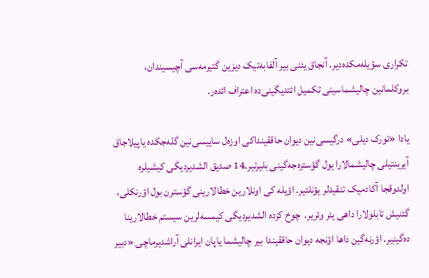تکراری سؤیله‌مکده‌دیر. آنجاق یئنی بیر آلفابه‌تیک دیزین گتیرمه‌سی آچیسیندان، بروکلمانین چالیشماسینی تکمیل ائتدیگینی‌ده اعتراف ائده‌ر.

یادا «تورک دیلی» درگیسی‌نین دیوان حاققینداکی اوزه‌ل ساییسی‌نین گله‌جکده یاپیلاجاق آیرینتیلی چالیشمالارا یول گؤستره‌جه‌گینی بلیرتیر.14 صدیق الشدیردیگی کیشیلره اولدوقجا آکادمیک تنقیدلر یؤنلتیر. اؤیله کی اونلارین خطالارینی گؤسترن بول اؤرنکلی، گئنیش تابلولارا داهی یئر وئریر.  چوخ کزده الشدیردیگی کیمسه‌لرین سیستم خطالارینا ده‌گینیر. اؤرنه‌گین داها اؤنجه دیوان حاققیندا بیر چالیشما یاپان ایرانلی آراشدیرماچی «دبیر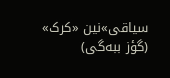سیاقی»نین «کرک» (گؤز ببه‌گی)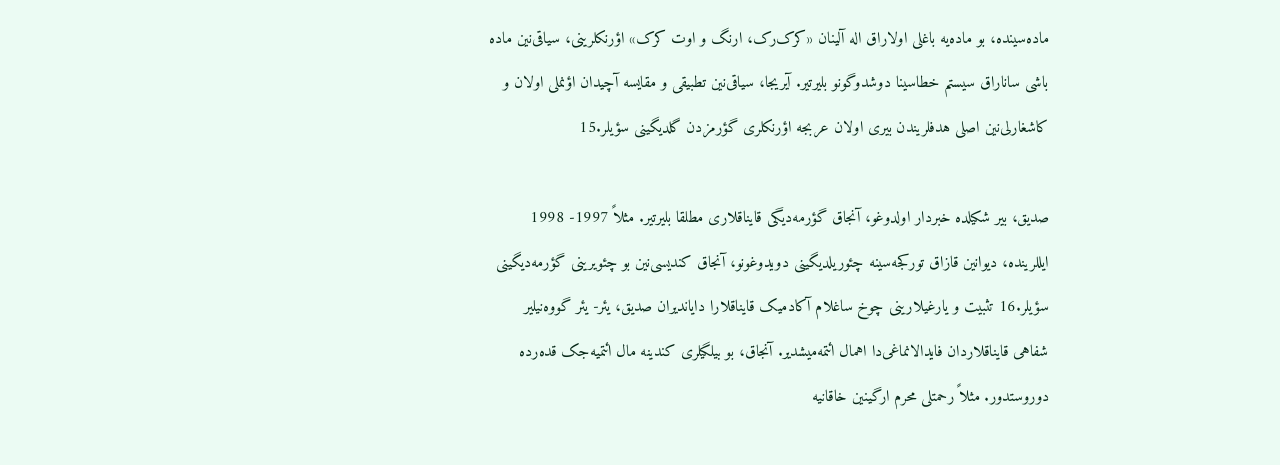ماده‌سینده، بو ماده‌یه باغلی اولاراق اله آلینان «کرک‌رک، ارنگ و اوت کرک» اؤرنکلرینی، سیاقی‌نین ماده باشی ساناراق سیستم خطاسینا دوشدوگونو بلیرتیر. آیریجا، سیاقی‌نین تطبیقی و مقایسه آچیدان اؤنملی اولان و کاشغارلی‌نین اصلی هدفلریندن بیری اولان عربجه اؤرنکلری گؤرمزدن گلدیگینی سؤیلر.15

صدیق، بیر شکیلده خبردار اولدوغو، آنجاق گؤرمه‌دیگی قایناقلاری مطلقا بلیرتیر. مثلاً 1997- 1998 ایللرینده، دیوانین قازاق تورکجه‌سینه چئوریلدیگینی دویدوغونو، آنجاق کندیسی‌نین بو چئویرینی گؤرمه‌دیگینی سؤیلر.16 تثبیت و یارغیلارینی چوخ ساغلام آکادمیک قایناقلارا دایاندیران صدیق، یئر- یئر گووه‌نیلیر شفاهی قایناقلاردان فایدالانماغی‌دا اهمال ائتمه‌میشدیر. آنجاق، بو بیلگیلری کندینه مال ائتمیه‌جک قده‌رده دوروستدور. مثلاً رحمتلی محرم ارگینین خاقانیه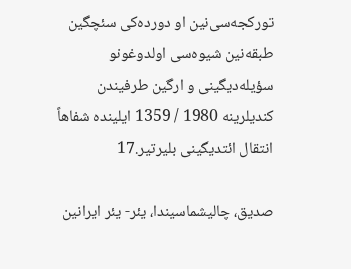تورکجه‌سی‌نین او دورده‌کی سئچگین طبقه‌نین شیوه‌سی اولدوغونو سؤیله‌دیگینی و ارگین طرفیندن کندیلرینه 1980 / 1359 ایلینده شفاهاً انتقال ائتدیگینی بلیرتیر.17

صدیق، چالیشماسیندا، یئر- یئر ایرانین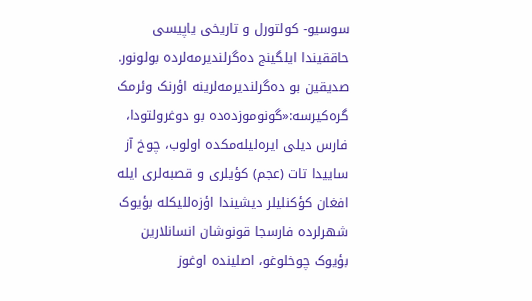سوسیو- کولتورل و تاریخی یاپیسی حاققیندا ایلگینج ده‌گرلندیرمه‌لرده بولونور. صدیقین بو ده‌گرلندیرمه‌لرینه اؤرنک وئرمک گره‌کیرسه:«گونوموزده‌ده بو دوغرولتودا، فارس دیلی ایره‌لیله‌مکده اولوب، چوخ آز ساییدا تات (عجم) کؤیلری و قصبه‌لری ایله افغان کؤکنلیلر دیشیندا اؤزه‌للیکله بؤیوک شهرلرده فارسجا قونوشان انسانلارین بؤیوک چوخلوغو، اصلینده اوغوز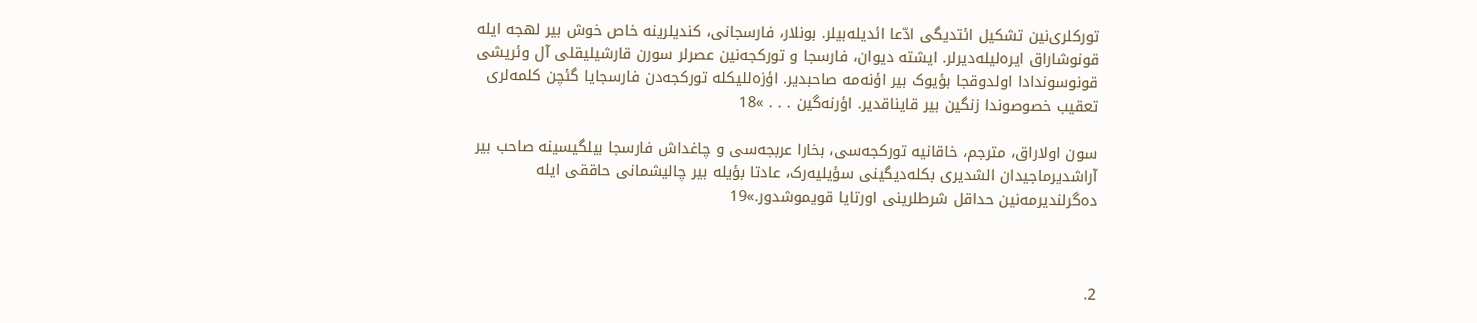تورکلری‌نین تشکیل ائتدیگی ادّعا ائدیله‌بیلر. بونلار، فارسجانی، کندیلرینه خاص خوش بیر لهجه ایله قونوشاراق ایره‌لیله‌دیرلر. ایشته دیوان، فارسجا و تورکجه‌نین عصرلر سورن قارشیلیقلی آل وئریشی قونوسوندادا اولدوقجا بؤیوک بیر اؤنه‌مه صاحبدیر. اؤزه‌للیکله تورکجه‌دن فارسجایا گئچن کلمه‌لری تعقیب خصوصوندا زنگین بیر قایناقدیر. اؤرنه‌گین . . . »18

سون اولاراق، مترجم، خاقانیه تورکجه‌سی، بخارا عربجه‌سی و چاغداش فارسجا بیلگیسینه صاحب بیر آراشدیرماجیدان الشدیری بکله‌دیگینی سؤیلیه‌رک، عادتا بؤیله بیر چالیشمانی حاققی ایله ده‌گرلندیرمه‌نین حداقل شرطلرینی اورتایا قویموشدور.»19



2.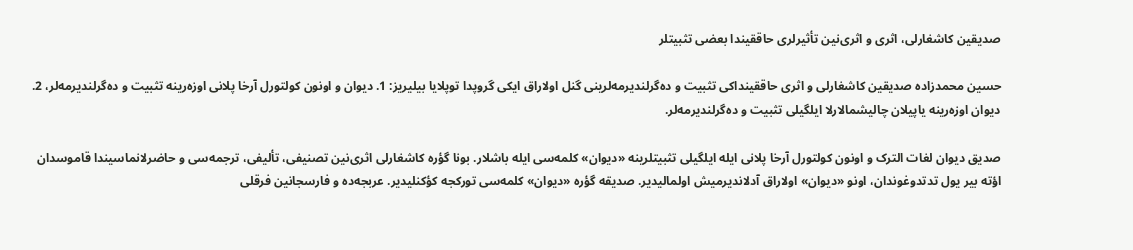صدیقین کاشغارلی، اثری و اثری‌نین تأثیرلری حاققیندا بعضی تثبیتلر

حسین محمدزاده صدیقین کاشغارلی و اثری حاققینداکی تثبیت و ده‌گرلندیرمه‌لرینی گنل اولاراق ایکی گروپدا توپلایا بیلیریز: 1. دیوان و اونون کولتورل آرخا پلانی اوزه‌رینه تثبیت و ده‌گرلندیرمه‌لر، 2. دیوان اوزه‌رینه یاپیلان چالیشمالارلا ایلگیلی تثبیت و ده‌گرلندیرمه‌لر.

صدیق دیوان لغات الترک و اونون کولتورل آرخا پلانی ایله ایلگیلی تثبیتلرینه «دیوان» کلمه‌سی ایله باشلار. بونا گؤره کاشغارلی اثری‌نین تصنیفی، تألیفی، ترجمه‌سی و حاضرلانماسیندا قاموسدان اؤته بیر یول تدتدوغوندان، اونو «دیوان» اولاراق آدلاندیرمیش اولمالیدیر. صدیقه گؤره «دیوان» کلمه‌سی تورکجه کؤکنلیدیر. عربجه‌ده و فارسجانین فرقلی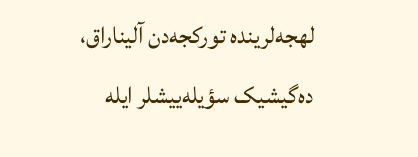لهجه‌لرینده تورکجه‌دن آلیناراق، ده‌گیشیک سؤیله‌ییشلر ایله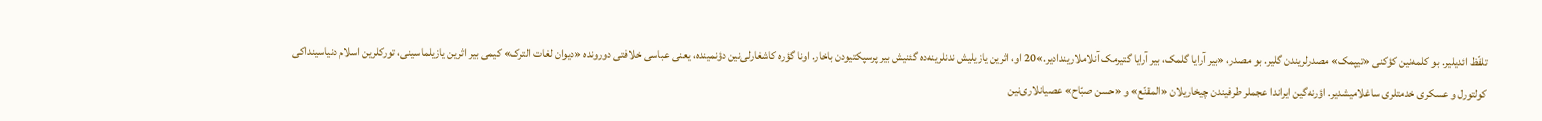تلفّظ ائدیلیر. بو کلمه‌نین کؤکنی «تیپمک» مصدرلریندن گلیر. بو مصدر، «بیر آرایا گلمک، بیر آرایا گتیرمک آنلاملاریندادیر.»20 او، اثرین یازیلیش ندنلرینه‌ده گئنیش بیر پرسپکتیودن باخار. اونا گؤره کاشغارلی‌نین دؤنمینده، یعنی عباسی خلافتی دورونده «دیوان لغات الترک» کیمی بیر اثرین یازیلماسینی، تورکلرین اسلام دنیاسینداکی کولتورل و عسکری خدمتلری ساغلامیشدیر. اؤرنه‌گین ایراندا عجملر طرفیندن چیخاریلان «المقنّع» و «حسن صبّاح» عصیانلاری‌نین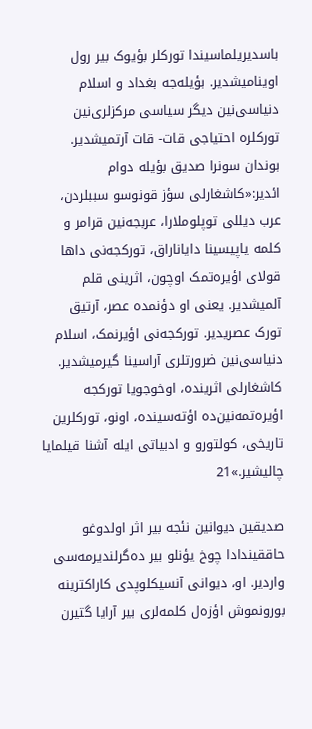باسدیریلماسیندا تورکلر بؤیوک بیر رول اوینامیشدیر. بؤیله‌جه بغداد و اسلام دنیاسی‌نین دیگر سیاسی مرکزلری‌نین تورکلره احتیاجی قات- قات آرتمیشدیر. بوندان سونرا صدیق بؤیله دوام ائدیر:«کاشغارلی سؤز قونوسو سببلردن، عرب دیللی توپلوملارا، عربجه‌نین قرامر و کلمه یاپیسینا دایاناراق، تورکجه‌نی داها قولای اؤیره‌تمک اوچون، اثرینی قلم آلمیشدیر. یعنی او دؤنمده عصر، آرتیق تورک عصریدیر. تورکجه‌نی اؤیرنمک، اسلام دنیاسی‌نین ضرورتلری آراسینا گیرمیشدیر. کاشغارلی اثرینده، اوخوجویا تورکجه اؤیره‌تمه‌نین‌ده اؤته‌سینده، اونو، تورکلرین تاریخی، کولتورو و ادبیاتی ایله آشنا قیلمایا چالیشیر.»21

صدیقین دیوانین نئجه بیر اثر اولدوغو حاققیندادا چوخ یؤنلو بیر ده‌گرلندیرمه‌سی واردیر. او، دیوانی آنسیکلوپدی کاراکترینه بورونموش اؤزه‌ل کلمه‌لری بیر آرایا گتیرن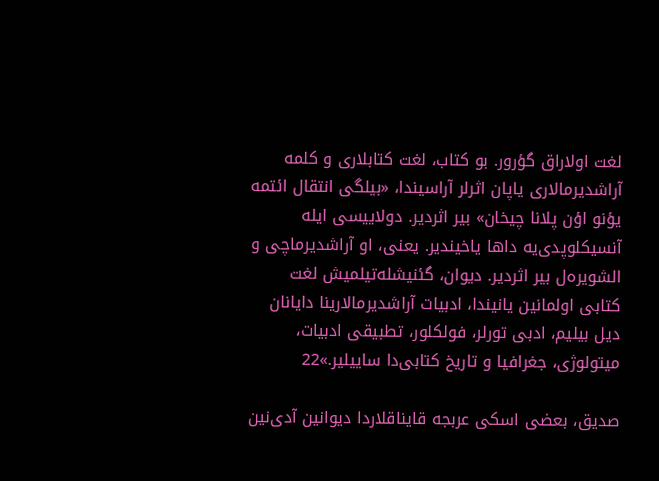لغت اولاراق گؤرور. بو کتاب، لغت کتابلاری و کلمه آراشدیرمالاری یاپان اثرلر آراسیندا، «بیلگی انتقال ائتمه یؤنو اؤن پلانا چیخان» بیر اثردیر. دولاییسی ایله آنسیکلوپدی‌یه داها یاخیندیر. یعنی، او آراشدیرماچی و الشویره‌ل بیر اثردیر. دیوان، گئنیشله‌تیلمیش لغت کتابی اولمانین یانیندا، ادبیات آراشدیرمالارینا دایانان دیل بیلیم، ادبی تورلر، فولکلور، تطبیقی ادبیات، میتولوژی، جغرافیا و تاریخ کتابی‌دا ساییلیر.»22

صدیق، بعضی اسکی عربجه قایناقلاردا دیوانین آدی‌نین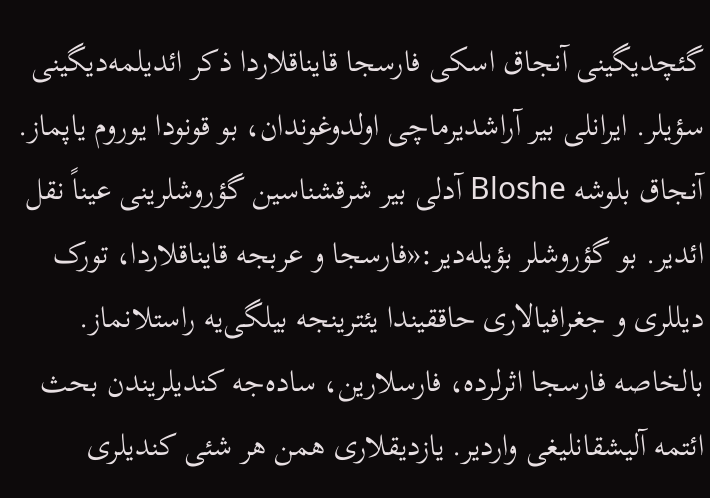گئچدیگینی آنجاق اسکی فارسجا قایناقلاردا ذکر ائدیلمه‌دیگینی سؤیلر. ایرانلی بیر آراشدیرماچی اولدوغوندان، بو قونودا یوروم یاپماز. آنجاق بلوشه Bloshe آدلی بیر شرقشناسین گؤروشلرینی عیناً نقل ائدیر. بو گؤروشلر بؤیله‌دیر:«فارسجا و عربجه قایناقلاردا، تورک دیللری و جغرافیالاری حاققیندا یئترینجه بیلگی‌یه راستلانماز. بالخاصه فارسجا اثرلرده، فارسلارین، ساده‌جه کندیلریندن بحث ائتمه آلیشقانلیغی واردیر. یازدیقلاری همن هر شئی کندیلری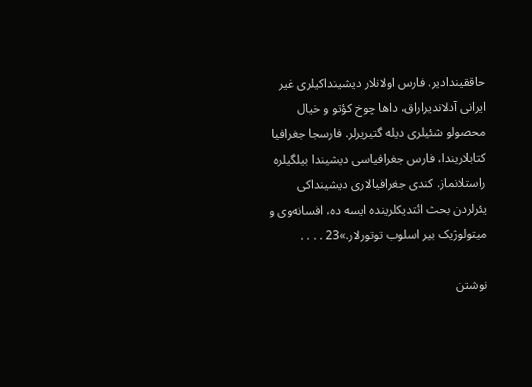حاققیندادیر. فارس اولانلار دیشینداکیلری غیر ایرانی آدلاندیراراق، داها چوخ کؤتو و خیال محصولو شئیلری دیله گتیریرلر. فارسجا جغرافیا کتابلاریندا، فارس جغرافیاسی دیشیندا بیلگیلره راستلانماز. کندی جغرافیالاری دیشینداکی یئرلردن بحث ائتدیکلرینده ایسه ده، افسانه‌وی و میتولوژیک بیر اسلوب توتورلار.»23 . . . .

نوشتن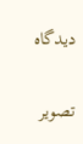دیدگاه


تصویر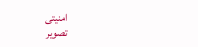امنیتی
تصویر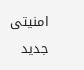امنیتی جدید